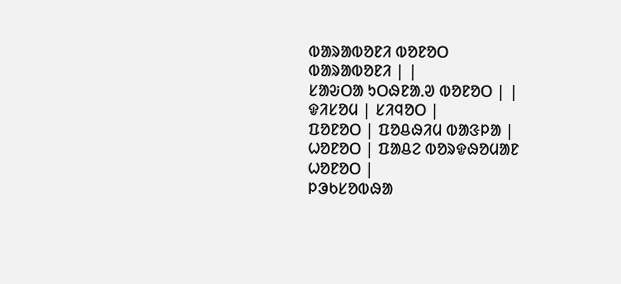ᱵᱟᱨᱟᱵᱚᱱᱤ ᱵᱚᱱᱚᱛ
ᱵᱟᱨᱟᱵᱚᱱᱤ | |
ᱥᱟᱶᱛᱟ ᱩᱛᱷᱱᱟᱹᱣ ᱵᱚᱱᱚᱛ | |
ᱫᱤᱥᱚᱢ | ᱥᱤᱧᱚᱛ |
ᱯᱚᱱᱚᱛ | ᱯᱚᱪᱷᱤᱢ ᱵᱟᱝᱞᱟ |
ᱦᱚᱱᱚᱛ | ᱯᱟᱪᱮ ᱵᱚᱨᱫᱷᱚᱢᱟᱱ ᱦᱚᱱᱚᱛ |
ᱞᱳᱠᱥᱚᱵᱷᱟ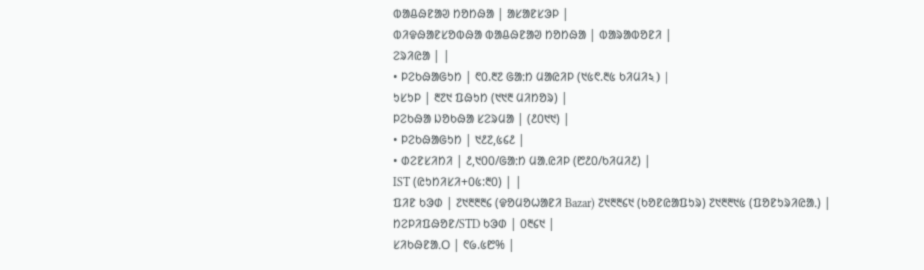ᱵᱟᱪᱷᱱᱟᱣ ᱴᱚᱴᱷᱟ | ᱟᱥᱟᱱᱥᱳᱞ |
ᱵᱤᱫᱷᱟᱱᱥᱚᱵᱷᱟ ᱵᱟᱪᱷᱱᱟᱣ ᱴᱚᱴᱷᱟ | ᱵᱟᱨᱟᱵᱚᱱᱤ |
ᱮᱨᱤᱭᱟ | |
• ᱞᱮᱠᱷᱟᱜᱩᱴ | ᱖᱐.᱓᱗ ᱜᱟᱺᱴ ᱢᱟᱭᱤᱞ (᱑᱕᱖.᱓᱕ ᱠᱤᱢᱤ২) |
ᱩᱥᱩᱞ | ᱓᱗᱑ ᱯᱷᱩᱴ (᱑᱑᱓ ᱢᱤᱴᱚᱨ) |
ᱞᱮᱠᱷᱟ ᱡᱚᱠᱷᱟ ᱥᱮᱨᱢᱟ | (᱒᱐᱑᱑) |
• ᱞᱮᱠᱷᱟᱜᱩᱴ | ᱑᱒᱗,᱕᱔᱒ |
• ᱰᱮᱱᱥᱤᱴᱤ | ᱒,᱑᱐᱐/ᱜᱟᱺᱴ ᱢᱟᱹᱭᱤᱞ (᱘᱒᱐/ᱠᱤᱢᱤ᱒) |
IST (ᱭᱩᱴᱤᱥᱤ+᱐᱕:᱓᱐) | |
ᱯᱤᱱ ᱠᱳᱰ | ᱗᱑᱓᱓᱓᱔ (ᱫᱚᱢᱚᱦᱟᱱᱤ Bazar) ᱗᱑᱓᱓᱔᱑ (ᱠᱚᱱᱭᱟᱯᱩᱨ) ᱗᱑᱓᱓᱑᱕ (ᱯᱚᱱᱩᱨᱤᱭᱟᱹ) |
ᱴᱮᱞᱤᱯᱷᱚᱱ/STD ᱠᱳᱰ | ᱐᱓᱔᱑ |
ᱥᱤᱠᱷᱱᱟᱹᱛ | ᱖᱙.᱕᱘% |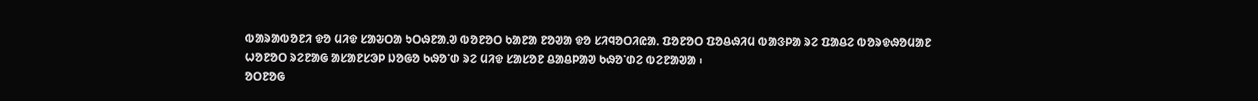ᱵᱟᱨᱟᱵᱚᱱᱤ ᱫᱚ ᱢᱤᱫ ᱥᱟᱶᱛᱟ ᱩᱛᱷᱱᱟᱹᱣ ᱵᱚᱱᱚᱛ ᱠᱟᱱᱟ ᱱᱚᱣᱟ ᱫᱚ ᱥᱤᱧᱚᱛᱤᱭᱟᱹ ᱯᱚᱱᱚᱛ ᱯᱚᱪᱷᱤᱢ ᱵᱟᱝᱞᱟ ᱨᱮ ᱯᱟᱪᱮ ᱵᱚᱨᱫᱷᱚᱢᱟᱱ ᱦᱚᱱᱚᱛ ᱨᱮᱱᱟᱜ ᱟᱥᱟᱱᱥᱳᱞ ᱡᱚᱜᱚ ᱠᱷᱚᱸᱰ ᱨᱮ ᱢᱤᱫ ᱥᱟᱥᱚᱱ ᱪᱟᱪᱞᱟᱣ ᱠᱷᱚᱸᱰᱮ ᱵᱮᱱᱟᱣᱟ ᱾
ᱚᱛᱱᱚᱜ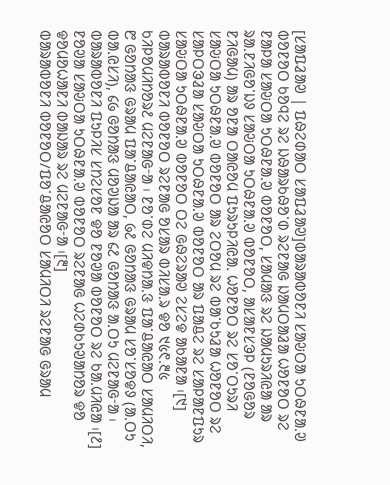[ᱥᱟᱯᱲᱟᱣ | ᱯᱷᱮᱰᱟᱛ ᱥᱟᱯᱲᱟᱣ]ᱵᱟᱨᱟᱵᱚᱱᱤ ᱥᱟᱶᱛᱟ ᱩᱛᱷᱱᱟᱹᱣ ᱵᱚᱱᱚᱛ ᱠᱚᱧᱮ ᱨᱮ ᱡᱷᱟᱨᱠᱷᱚᱸᱰ ᱨᱮᱱᱟᱜ ᱡᱟᱢᱛᱟᱲᱟ ᱦᱚᱱᱚᱛ ᱨᱮ ᱱᱟᱞᱟ ᱥᱟᱶᱛᱟ ᱩᱛᱷᱱᱟᱹᱣ ᱵᱚᱱᱚᱛ, ᱥᱟᱢᱟᱝ ᱨᱮ ᱡᱟᱢᱩᱨᱤᱭᱟ ᱟᱨ ᱨᱟᱹᱱᱤᱜᱚᱸᱡᱽ ᱥᱟᱶᱛᱟ ᱩᱛᱷᱱᱟᱹᱣ ᱵᱚᱱᱚᱛ, ᱟᱥᱟᱱᱥᱳᱞ (ᱱᱚᱜᱚᱨ ᱱᱤᱜᱟᱢ) ᱟᱨ ᱚᱱᱟ ᱛᱟᱭᱚᱢ ᱯᱩᱨᱩᱞᱤᱭᱟᱹ ᱦᱚᱱᱚᱛ ᱨᱮ ᱥᱚᱸᱛᱩᱨᱤ ᱥᱟᱶᱛᱟ ᱩᱛᱷᱱᱟᱹᱣ ᱵᱚᱱᱚᱛ ᱟᱨ ᱮᱛᱚᱢ ᱨᱮ ᱵᱟᱸᱠᱩᱲᱟ ᱦᱚᱱᱚᱛ ᱨᱮ ᱥᱟᱞᱛᱳᱲᱟ ᱥᱟᱶᱛᱟ ᱩᱛᱷᱱᱟᱹᱣ ᱵᱚᱱᱚᱛ ᱟᱨ ᱯᱟᱪᱮ ᱨᱮ ᱥᱟᱞᱟᱱᱯᱩᱨ ᱥᱟᱶᱛᱟ ᱩᱛᱷᱱᱟᱹᱣ ᱵᱚᱱᱚᱛ ᱛᱮ ᱜᱷᱮᱨᱟᱣ ᱮᱥᱮᱫ ᱟᱠᱟᱱᱟ ᱾[᱑]
ᱵᱟᱨᱟᱵᱚᱱᱤ ᱵᱚᱱᱚᱛ ᱨᱮᱱᱟᱜ ᱚᱥᱟᱨ ᱵᱤᱥᱟᱹᱨ ᱫᱚ ᱑᱕᱖.᱓᱕ ᱠᱤᱞᱚᱢᱤᱴᱚᱨ᱒ ᱢᱮᱱᱟᱜᱼᱟ ᱾ ᱱᱚᱸᱰᱮ ᱢᱤᱫᱴᱟᱹᱝ ᱯᱟᱸᱪᱟᱭᱟᱛ ᱥᱟᱢᱤᱛᱤ, ᱘ ᱜᱚᱴᱟᱝ ᱜᱨᱟᱢ ᱯᱟᱸᱪᱟᱭᱟᱛ, ᱙᱒ ᱜᱚᱴᱟᱝ ᱜᱨᱟᱢ ᱥᱚᱸᱥᱚᱫᱽ (ᱟᱹᱛᱩ ᱵᱟᱹᱭᱥᱤ), ᱔᱙ ᱜᱚᱴᱟᱝ ᱢᱚᱣᱡᱟ ᱟᱨ ᱔᱒ ᱜᱚᱴᱟᱝ ᱟᱹᱛᱩ ᱢᱮᱱᱟᱜᱼᱟ ᱾ ᱵᱟᱨᱟᱵᱚᱱᱤ ᱯᱩᱞᱤᱥ ᱥᱴᱮᱥᱚᱱ ᱫᱚ ᱱᱚᱣᱟ ᱵᱚᱱᱚᱛ ᱨᱮ ᱠᱟᱹᱢᱤᱭᱟ ᱾[᱒] ᱱᱚᱣᱟ ᱥᱟᱶᱛᱟ ᱩᱛᱷᱱᱟᱹᱣ ᱵᱚᱱᱚᱛ ᱨᱮᱱᱟᱜ ᱦᱮᱰᱠᱩᱣᱟᱴᱚᱨ ᱫᱚ ᱫᱚᱢᱚᱦᱟᱱᱤ ᱵᱟᱡᱟᱨ ᱨᱮ ᱢᱮᱱᱟᱜᱼᱟ ᱾[᱓]
ᱵᱟᱨᱟᱵᱚᱱᱤ ᱵᱚᱱᱚᱛ/ᱯᱚᱸᱪᱟᱭᱚᱛ ᱥᱟᱢᱤᱛᱤ ᱨᱮᱱᱟᱜ ᱜᱨᱟᱢ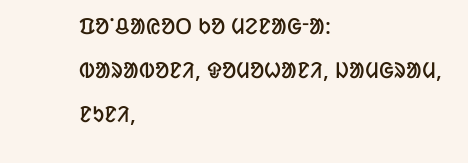ᱯᱚᱸᱪᱟᱭᱚᱛ ᱠᱚ ᱢᱮᱱᱟᱜᱼᱟ: ᱵᱟᱨᱟᱵᱚᱱᱤ, ᱫᱚᱢᱚᱦᱟᱱᱤ, ᱡᱟᱢᱜᱨᱟᱢ, ᱱᱩᱱᱤ,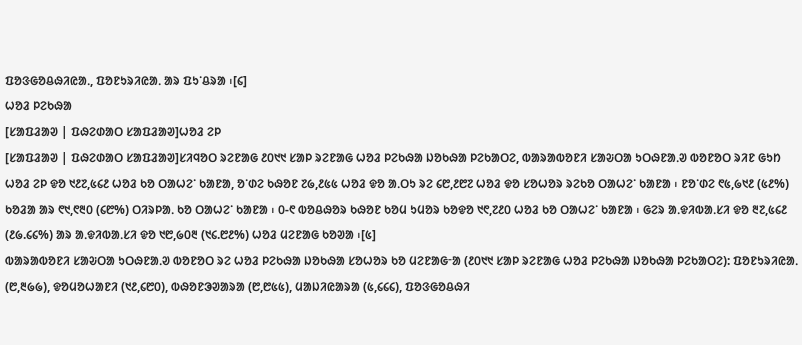ᱯᱚᱝᱜᱚᱪᱷᱤᱭᱟᱹ, ᱯᱚᱱᱩᱨᱤᱭᱟᱹ ᱟᱨ ᱯᱩᱸᱪᱨᱟ ᱾[᱔]
ᱦᱚᱲ ᱞᱮᱠᱷᱟ
[ᱥᱟᱯᱲᱟᱣ | ᱯᱷᱮᱰᱟᱛ ᱥᱟᱯᱲᱟᱣ]ᱦᱚᱲ ᱮᱞ
[ᱥᱟᱯᱲᱟᱣ | ᱯᱷᱮᱰᱟᱛ ᱥᱟᱯᱲᱟᱣ]ᱥᱤᱧᱚᱛ ᱨᱮᱱᱟᱜ ᱒᱐᱑᱑ ᱥᱟᱞ ᱨᱮᱱᱟᱜ ᱦᱚᱲ ᱞᱮᱠᱷᱟ ᱡᱚᱠᱷᱟ ᱞᱮᱠᱟᱛᱮ, ᱵᱟᱨᱟᱵᱚᱱᱤ ᱥᱟᱶᱛᱟ ᱩᱛᱷᱱᱟᱹᱣ ᱵᱚᱱᱚᱛ ᱨᱤᱱ ᱜᱩᱴ ᱦᱚᱲ ᱮᱞ ᱫᱚ ᱑᱒᱗,᱕᱔᱒ ᱦᱚᱲ ᱠᱚ ᱛᱟᱦᱮᱸ ᱠᱟᱱᱟ, ᱚᱸᱰᱮ ᱠᱷᱚᱱ ᱗᱙,᱒᱕᱕ ᱦᱚᱲ ᱫᱚ ᱟᱹᱛᱩ ᱨᱮ ᱔᱘,᱒᱘᱗ ᱦᱚᱲ ᱫᱚ ᱥᱚᱦᱚᱨ ᱨᱮᱠᱚ ᱛᱟᱦᱮᱸ ᱠᱟᱱᱟ ᱾ ᱱᱚᱸᱰᱮ ᱖᱕,᱙᱑᱒ (᱕᱒%) ᱠᱚᱲᱟ ᱟᱨ ᱖᱑,᱖᱓᱐ (᱔᱘%) ᱛᱤᱨᱞᱟᱹ ᱠᱚ ᱛᱟᱦᱮᱸ ᱠᱟᱱᱟ ᱾ ᱐-᱖ ᱵᱚᱪᱷᱚᱨ ᱠᱷᱚᱱ ᱠᱚᱢ ᱩᱢᱚᱨ ᱠᱚᱫᱚ ᱑᱖,᱗᱒᱐ ᱦᱚᱲ ᱠᱚ ᱛᱟᱦᱮᱸ ᱠᱟᱱᱟ ᱾ ᱜᱮᱨ ᱟᱹᱫᱤᱵᱟᱹᱥᱤ ᱫᱚ ᱓᱗,᱕᱔᱒ (᱒᱙.᱔᱔%) ᱟᱨ ᱟᱹᱫᱤᱵᱟᱹᱥᱤ ᱫᱚ ᱑᱘,᱙᱐᱓ (᱑᱔.᱘᱒%) ᱦᱚᱲ ᱢᱮᱱᱟᱜ ᱠᱚᱣᱟ ᱾[᱕]
ᱵᱟᱨᱟᱵᱚᱱᱤ ᱥᱟᱶᱛᱟ ᱩᱛᱷᱱᱟᱹᱣ ᱵᱚᱱᱚᱛ ᱨᱮ ᱦᱚᱲ ᱞᱮᱠᱷᱟ ᱡᱚᱠᱷᱟ ᱥᱚᱦᱚᱨ ᱠᱚ ᱢᱮᱱᱟᱜᱼᱟ (᱒᱐᱑᱑ ᱥᱟᱞ ᱨᱮᱱᱟᱜ ᱦᱚᱲ ᱞᱮᱠᱷᱟ ᱡᱚᱠᱷᱟ ᱞᱮᱠᱟᱛᱮ): ᱯᱚᱱᱩᱨᱤᱭᱟᱹ (᱘,᱓᱙᱙), ᱫᱚᱢᱚᱦᱟᱱᱤ (᱑᱒,᱔᱘᱐), ᱵᱷᱚᱱᱳᱣᱟᱨᱟ (᱘,᱘᱕᱕), ᱢᱟᱡᱤᱭᱟᱨᱟ (᱕,᱔᱔᱔), ᱯᱚᱝᱜᱚᱪᱷᱤ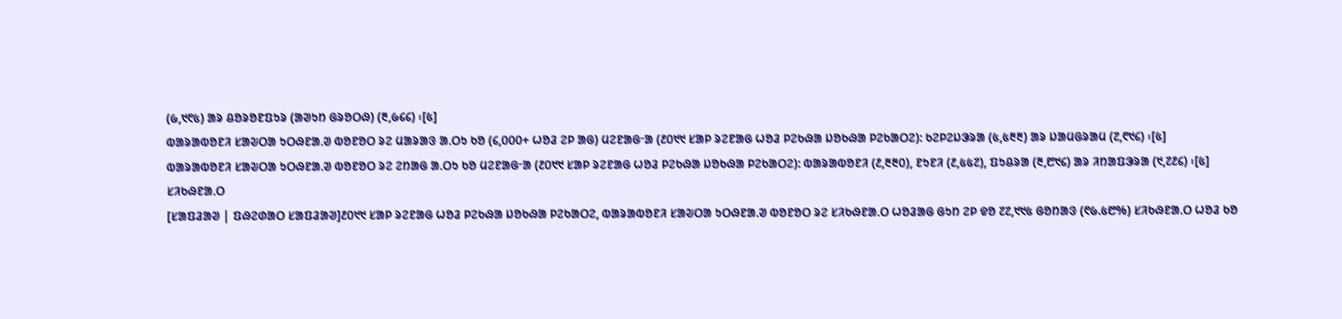(᱙,᱑᱖᱕) ᱟᱨ ᱪᱚᱨᱚᱱᱯᱩᱨ (ᱟᱣᱩᱴ ᱜᱨᱚᱛᱷ) (᱓,᱙᱔᱔) ᱾[᱕]
ᱵᱟᱨᱟᱵᱚᱱᱤ ᱥᱟᱶᱛᱟ ᱩᱛᱷᱱᱟᱹᱣ ᱵᱚᱱᱚᱛ ᱨᱮ ᱢᱟᱨᱟᱝ ᱟᱹᱛᱩ ᱠᱚ (᱔,᱐᱐᱐+ ᱦᱚᱲ ᱮᱞ ᱟᱜ) ᱢᱮᱱᱟᱜᱼᱟ (᱒᱐᱑᱑ ᱥᱟᱞ ᱨᱮᱱᱟᱜ ᱦᱚᱲ ᱞᱮᱠᱷᱟ ᱡᱚᱠᱷᱟ ᱞᱮᱠᱟᱛᱮ): ᱠᱮᱞᱮᱡᱳᱨᱟ (᱕,᱕᱓᱓) ᱟᱨ ᱡᱟᱢᱜᱨᱟᱢ (᱗,᱖᱑᱔) ᱾[᱕]
ᱵᱟᱨᱟᱵᱚᱱᱤ ᱥᱟᱶᱛᱟ ᱩᱛᱷᱱᱟᱹᱣ ᱵᱚᱱᱚᱛ ᱨᱮ ᱮᱴᱟᱜ ᱟᱹᱛᱩ ᱠᱚ ᱢᱮᱱᱟᱜᱼᱟ (᱒᱐᱑᱑ ᱥᱟᱞ ᱨᱮᱱᱟᱜ ᱦᱚᱲ ᱞᱮᱠᱷᱟ ᱡᱚᱠᱷᱟ ᱞᱮᱠᱟᱛᱮ): ᱵᱟᱨᱟᱵᱚᱱᱤ (᱒,᱓᱓᱐), ᱱᱩᱱᱤ (᱒,᱕᱕᱗), ᱯᱩᱪᱨᱟ (᱓,᱘᱑᱔) ᱟᱨ ᱤᱴᱟᱯᱳᱨᱟ (᱑,᱗᱒᱔) ᱾[᱕]
ᱥᱤᱠᱷᱱᱟᱹᱛ
[ᱥᱟᱯᱲᱟᱣ | ᱯᱷᱮᱰᱟᱛ ᱥᱟᱯᱲᱟᱣ]᱒᱐᱑᱑ ᱥᱟᱞ ᱨᱮᱱᱟᱜ ᱦᱚᱲ ᱞᱮᱠᱷᱟ ᱡᱚᱠᱷᱟ ᱞᱮᱠᱟᱛᱮ, ᱵᱟᱨᱟᱵᱚᱱᱤ ᱥᱟᱶᱛᱟ ᱩᱛᱷᱱᱟᱹᱣ ᱵᱚᱱᱚᱛ ᱨᱮ ᱥᱤᱠᱷᱱᱟᱹᱛ ᱦᱚᱲᱟᱜ ᱜᱩᱴ ᱮᱞ ᱫᱚ ᱗᱗,᱑᱑᱕ ᱜᱚᱴᱟᱝ (᱖᱙.᱕᱘%) ᱥᱤᱠᱷᱱᱟᱹᱛ ᱦᱚᱲ ᱠᱚ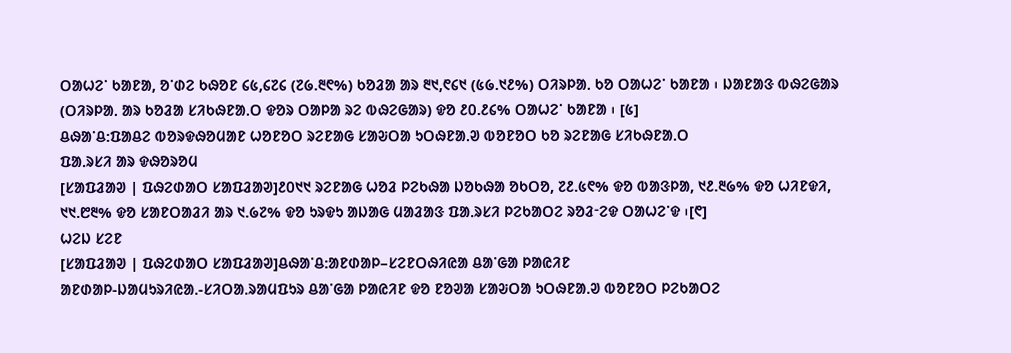ᱛᱟᱦᱮᱸ ᱠᱟᱱᱟ, ᱚᱸᱰᱮ ᱠᱷᱚᱱ ᱔᱕,᱔᱗᱔ (᱗᱙.᱓᱖%) ᱠᱚᱲᱟ ᱟᱨ ᱓᱑,᱖᱔᱑ (᱕᱙.᱑᱒%) ᱛᱤᱨᱞᱟᱹ ᱠᱚ ᱛᱟᱦᱮᱸ ᱠᱟᱱᱟ ᱾ ᱡᱟᱱᱟᱝ ᱵᱷᱮᱜᱟᱨ (ᱛᱤᱨᱞᱟᱹ ᱟᱨ ᱠᱚᱲᱟ ᱥᱤᱠᱷᱱᱟᱹᱛ ᱫᱚᱨ ᱛᱟᱞᱟ ᱨᱮ ᱵᱷᱮᱜᱟᱨ) ᱫᱚ ᱒᱐.᱒᱔% ᱛᱟᱦᱮᱸ ᱠᱟᱱᱟ ᱾ [᱕]
ᱪᱷᱟᱸᱪ:ᱯᱟᱪᱮ ᱵᱚᱨᱫᱷᱚᱢᱟᱱ ᱦᱚᱱᱚᱛ ᱨᱮᱱᱟᱜ ᱥᱟᱶᱛᱟ ᱩᱛᱷᱱᱟᱹᱣ ᱵᱚᱱᱚᱛ ᱠᱚ ᱨᱮᱱᱟᱜ ᱥᱤᱠᱷᱱᱟᱹᱛ
ᱯᱟᱹᱨᱥᱤ ᱟᱨ ᱫᱷᱚᱨᱚᱢ
[ᱥᱟᱯᱲᱟᱣ | ᱯᱷᱮᱰᱟᱛ ᱥᱟᱯᱲᱟᱣ]᱒᱐᱑᱑ ᱨᱮᱱᱟᱜ ᱦᱚᱲ ᱞᱮᱠᱷᱟ ᱡᱚᱠᱷᱟ ᱚᱠᱛᱚ, ᱗᱒.᱕᱖% ᱫᱚ ᱵᱟᱝᱞᱟ, ᱑᱒.᱓᱙% ᱫᱚ ᱦᱤᱱᱫᱤ, ᱑᱑.᱘᱓% ᱫᱚ ᱥᱟᱱᱛᱟᱲᱤ ᱟᱨ ᱑.᱙᱗% ᱫᱚ ᱩᱨᱫᱩ ᱟᱡᱟᱜ ᱢᱟᱲᱟᱝ ᱯᱟᱹᱨᱥᱤ ᱞᱮᱠᱟᱛᱮ ᱨᱚᱲᱼᱮᱫ ᱛᱟᱦᱮᱸᱫ ᱾[᱖]
ᱦᱮᱡ ᱥᱮᱱ
[ᱥᱟᱯᱲᱟᱣ | ᱯᱷᱮᱰᱟᱛ ᱥᱟᱯᱲᱟᱣ]ᱪᱷᱟᱸᱪ:ᱟᱱᱰᱟᱞ–ᱥᱮᱱᱛᱷᱤᱭᱟ ᱪᱟᱸᱜᱟ ᱞᱟᱭᱤᱱ
ᱟᱱᱰᱟᱞ-ᱡᱟᱢᱩᱨᱤᱭᱟᱹ-ᱥᱤᱛᱟᱹᱨᱟᱢᱯᱩᱨ ᱪᱟᱸᱜᱟ ᱞᱟᱭᱤᱱ ᱫᱚ ᱱᱚᱣᱟ ᱥᱟᱶᱛᱟ ᱩᱛᱷᱱᱟᱹᱣ ᱵᱚᱱᱚᱛ ᱞᱮᱠᱟᱛᱮ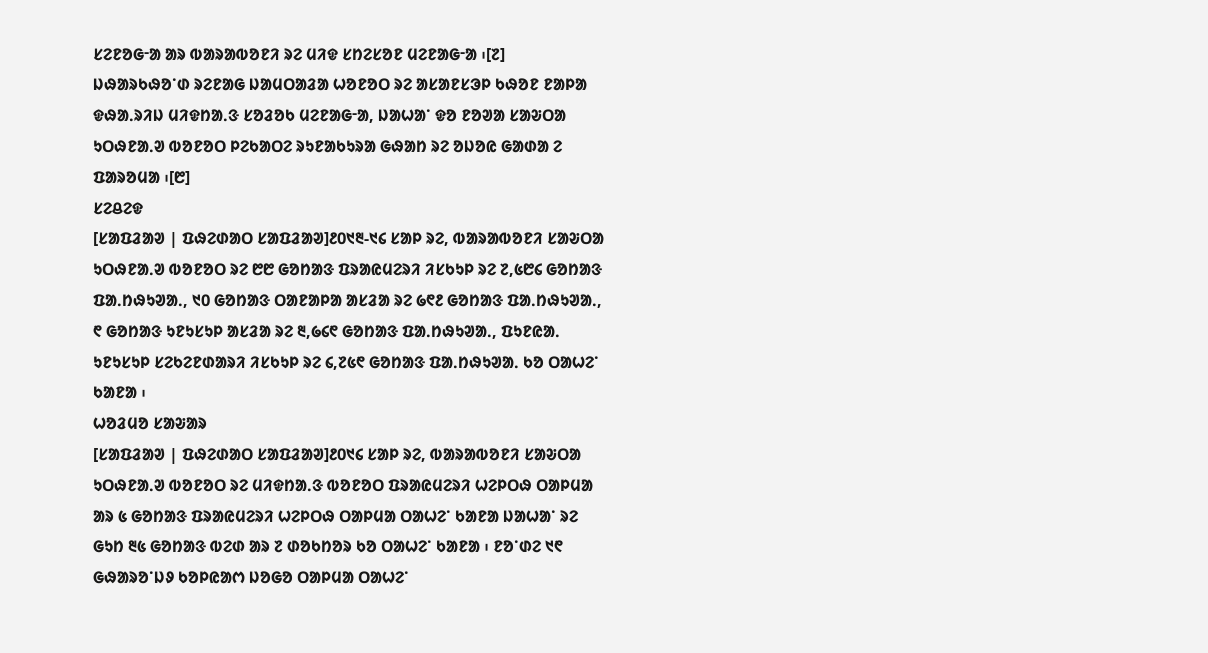ᱥᱮᱱᱚᱜᱼᱟ ᱟᱨ ᱵᱟᱨᱟᱵᱚᱱᱤ ᱨᱮ ᱢᱤᱫ ᱥᱴᱮᱥᱚᱱ ᱢᱮᱱᱟᱜᱼᱟ ᱾[᱗]
ᱡᱷᱟᱨᱠᱷᱚᱸᱰ ᱨᱮᱱᱟᱜ ᱡᱟᱢᱛᱟᱲᱟ ᱦᱚᱱᱚᱛ ᱨᱮ ᱟᱥᱟᱱᱥᱳᱞ ᱠᱷᱚᱱ ᱱᱟᱞᱟ ᱫᱷᱟᱹᱨᱤᱡ ᱢᱤᱫᱴᱟᱹᱝ ᱥᱚᱲᱚᱠ ᱢᱮᱱᱟᱜᱼᱟ, ᱡᱟᱦᱟᱸ ᱫᱚ ᱱᱚᱣᱟ ᱥᱟᱶᱛᱟ ᱩᱛᱷᱱᱟᱹᱣ ᱵᱚᱱᱚᱛ ᱞᱮᱠᱟᱛᱮ ᱨᱩᱱᱟᱠᱩᱨᱟ ᱜᱷᱟᱴ ᱨᱮ ᱚᱡᱚᱭ ᱜᱟᱰᱟ ᱮ ᱯᱟᱨᱚᱢᱟ ᱾[᱘]
ᱥᱮᱪᱮᱫ
[ᱥᱟᱯᱲᱟᱣ | ᱯᱷᱮᱰᱟᱛ ᱥᱟᱯᱲᱟᱣ]᱒᱐᱑᱓-᱑᱔ ᱥᱟᱞ ᱨᱮ, ᱵᱟᱨᱟᱵᱚᱱᱤ ᱥᱟᱶᱛᱟ ᱩᱛᱷᱱᱟᱹᱣ ᱵᱚᱱᱚᱛ ᱨᱮ ᱘᱘ ᱜᱚᱴᱟᱝ ᱯᱨᱟᱭᱢᱮᱨᱤ ᱤᱥᱠᱩᱞ ᱨᱮ ᱗,᱕᱘᱔ ᱜᱚᱴᱟᱝ ᱯᱟᱹᱴᱷᱩᱣᱟᱹ, ᱑᱐ ᱜᱚᱴᱟᱝ ᱛᱟᱱᱟᱞᱟ ᱟᱥᱲᱟ ᱨᱮ ᱙᱖᱒ ᱜᱚᱴᱟᱝ ᱯᱟᱹᱴᱷᱩᱣᱟᱹ, ᱖ ᱜᱚᱴᱟᱝ ᱩᱱᱩᱥᱩᱞ ᱟᱥᱲᱟ ᱨᱮ ᱓,᱙᱔᱖ ᱜᱚᱴᱟᱝ ᱯᱟᱹᱴᱷᱩᱣᱟᱹ, ᱯᱩᱱᱭᱟᱹ ᱩᱱᱩᱥᱩᱞ ᱥᱮᱠᱮᱱᱰᱟᱨᱤ ᱤᱥᱠᱩᱞ ᱨᱮ ᱔,᱗᱕᱖ ᱜᱚᱴᱟᱝ ᱯᱟᱹᱴᱷᱩᱣᱟᱹ ᱠᱚ ᱛᱟᱦᱮᱸ ᱠᱟᱱᱟ ᱾
ᱦᱚᱲᱢᱚ ᱥᱟᱶᱟᱨ
[ᱥᱟᱯᱲᱟᱣ | ᱯᱷᱮᱰᱟᱛ ᱥᱟᱯᱲᱟᱣ]᱒᱐᱑᱔ ᱥᱟᱞ ᱨᱮ, ᱵᱟᱨᱟᱵᱚᱱᱤ ᱥᱟᱶᱛᱟ ᱩᱛᱷᱱᱟᱹᱣ ᱵᱚᱱᱚᱛ ᱨᱮ ᱢᱤᱫᱴᱟᱹᱝ ᱵᱚᱱᱚᱛ ᱯᱨᱟᱭᱢᱮᱨᱤ ᱦᱮᱞᱛᱷ ᱛᱟᱞᱢᱟ ᱟᱨ ᱕ ᱜᱚᱴᱟᱝ ᱯᱨᱟᱭᱢᱮᱨᱤ ᱦᱮᱞᱛᱷ ᱛᱟᱞᱢᱟ ᱛᱟᱦᱮᱸ ᱠᱟᱱᱟ ᱡᱟᱦᱟᱸ ᱨᱮ ᱜᱩᱴ ᱓᱕ ᱜᱚᱴᱟᱝ ᱵᱮᱰ ᱟᱨ ᱗ ᱰᱚᱠᱴᱚᱨ ᱠᱚ ᱛᱟᱦᱮᱸ ᱠᱟᱱᱟ ᱾ ᱱᱚᱸᱰᱮ ᱑᱖ ᱜᱷᱟᱨᱚᱸᱡᱽ ᱠᱚᱞᱭᱟᱬ ᱡᱚᱜᱚ ᱛᱟᱞᱢᱟ ᱛᱟᱦᱮᱸ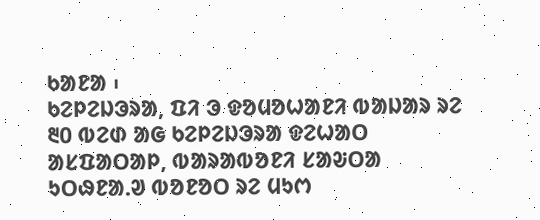ᱠᱟᱱᱟ ᱾
ᱠᱮᱞᱮᱡᱳᱨᱟ, ᱯᱤ ᱳ ᱫᱚᱢᱚᱦᱟᱱᱤ ᱵᱟᱡᱟᱨ ᱨᱮ ᱓᱐ ᱵᱮᱰ ᱟᱜ ᱠᱮᱞᱮᱡᱳᱨᱟ ᱫᱮᱦᱟᱛ ᱟᱥᱯᱟᱛᱟᱞ, ᱵᱟᱨᱟᱵᱚᱱᱤ ᱥᱟᱶᱛᱟ ᱩᱛᱷᱱᱟᱹᱣ ᱵᱚᱱᱚᱛ ᱨᱮ ᱢᱩᱬ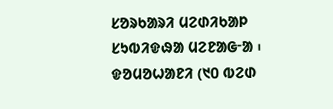ᱥᱚᱨᱠᱟᱨᱤ ᱢᱮᱰᱤᱠᱟᱞ ᱥᱩᱵᱤᱫᱷᱟ ᱢᱮᱱᱟᱜᱼᱟ ᱾ ᱫᱚᱢᱚᱦᱟᱱᱤ (᱑᱐ ᱵᱮᱰ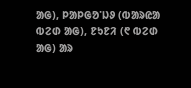ᱟᱜ), ᱞᱟᱞᱜᱚᱸᱡᱽ (ᱵᱟᱨᱭᱟ ᱵᱮᱰ ᱟᱜ), ᱱᱩᱱᱤ (᱖ ᱵᱮᱰ ᱟᱜ) ᱟᱨ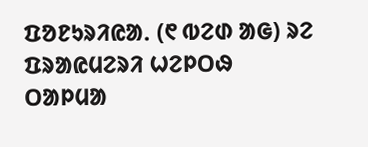ᱯᱚᱱᱩᱨᱤᱭᱟᱹ (᱖ ᱵᱮᱰ ᱟᱜ) ᱨᱮ ᱯᱨᱟᱭᱢᱮᱨᱤ ᱦᱮᱞᱛᱷ ᱛᱟᱞᱢᱟ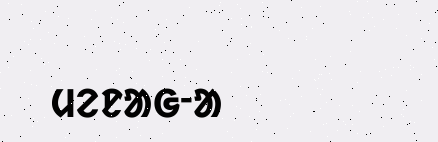ᱢᱮᱱᱟᱜᱼᱟ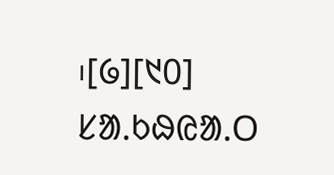᱾[᱙][᱑᱐]
ᱥᱟᱹᱠᱷᱭᱟᱹᱛ